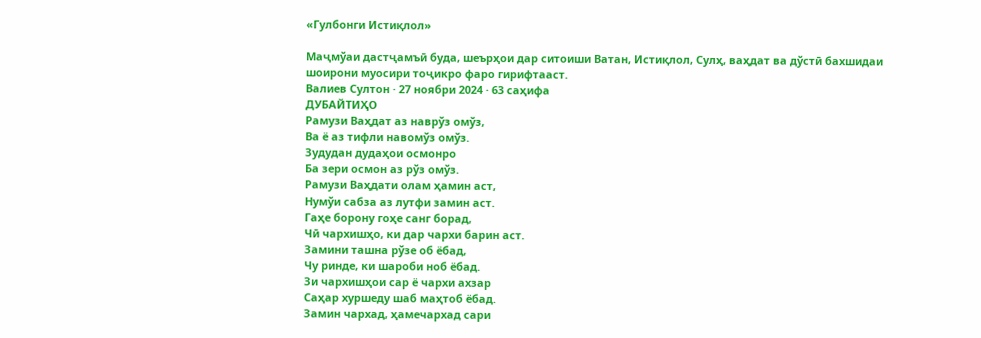«Гулбонги Истиқлол»

Маҷмўаи дастҷамъӣ буда, шеърҳои дар ситоиши Ватан, Истиқлол, Сулҳ, ваҳдат ва дўстӣ бахшидаи шоирони муосири тоҷикро фаро гирифтааст.
Валиев Султон · 27 ноябри 2024 · 63 саҳифа
ДУБАЙТИҲО
Рамузи Ваҳдат аз наврўз омўз,
Ва ё аз тифли навомўз омўз.
Зудудан дудаҳои осмонро
Ба зери осмон аз рўз омўз.
Рамузи Ваҳдати олам ҳамин аст,
Нумўи сабза аз лутфи замин аст.
Гаҳе борону гоҳе санг борад,
Чӣ чархишҳо, ки дар чархи барин аст.
Замини ташна рўзе об ёбад,
Чу ринде, ки шароби ноб ёбад.
Зи чархишҳои сар ё чархи ахзар
Саҳар хуршеду шаб маҳтоб ёбад.
Замин чархад, ҳамечархад сари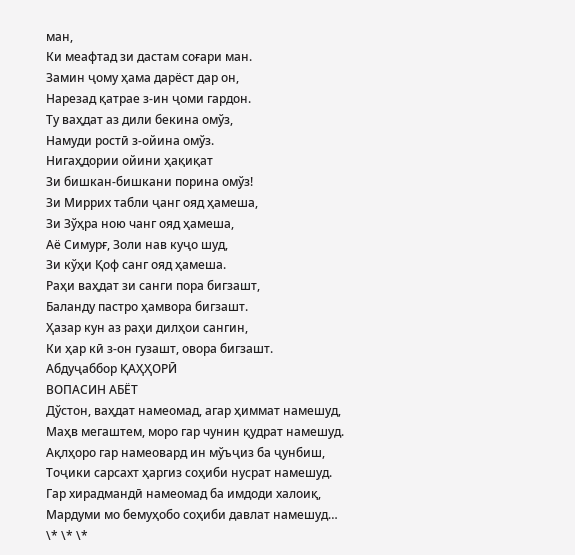ман,
Ки меафтад зи дастам соғари ман.
Замин ҷому ҳама дарёст дар он,
Нарезад қатрае з-ин ҷоми гардон.
Ту ваҳдат аз дили бекина омўз,
Намуди ростӣ з-ойина омўз.
Нигаҳдории ойини ҳақиқат
Зи бишкан-бишкани порина омўз!
Зи Миррих табли ҷанг ояд ҳамеша,
Зи Зўҳра ною чанг ояд ҳамеша,
Аё Симурғ, Золи нав куҷо шуд,
Зи кўҳи Қоф санг ояд ҳамеша.
Раҳи ваҳдат зи санги пора бигзашт,
Баланду пастро ҳамвора бигзашт.
Ҳазар кун аз раҳи дилҳои сангин,
Ки ҳар кӣ з-он гузашт, овора бигзашт.
Абдуҷаббор ҚАҲҲОРӢ
ВОПАСИН АБЁТ
Дўстон, ваҳдат намеомад, агар ҳиммат намешуд,
Маҳв мегаштем, моро гар чунин қудрат намешуд.
Ақлҳоро гар намеовард ин мўъҷиз ба ҷунбиш,
Тоҷики сарсахт ҳаргиз соҳиби нусрат намешуд.
Гар хирадмандӣ намеомад ба имдоди халоиқ,
Мардуми мо бемуҳобо соҳиби давлат намешуд…
\* \* \*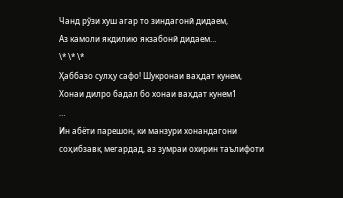Чанд рўзи хуш агар то зиндагонӣ дидаем,
Аз камоли якдилию якзабонӣ дидаем…
\* \* \*
Ҳаббазо сулҳу сафо! Шукронаи ваҳдат кунем,
Хонаи дилро бадал бо хонаи ваҳдат кунем1
…
Ин абёти парешон, ки манзури хонандагони соҳибзавқ мегардад, аз зумраи охирин таълифоти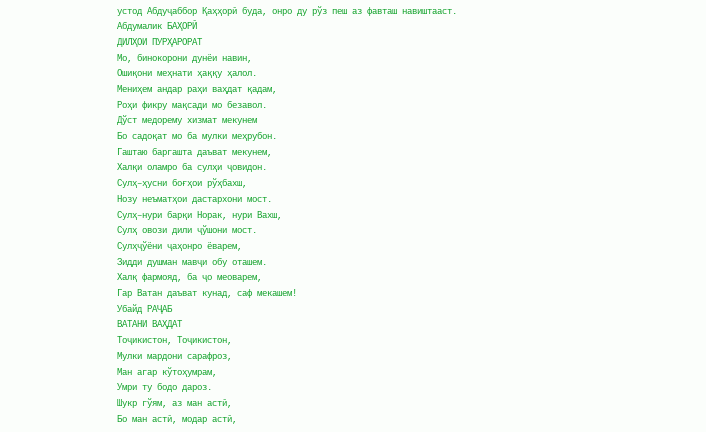устод Абдуҷаббор Қаҳҳорӣ буда, онро ду рўз пеш аз фавташ навиштааст.
Абдумалик БАҲОРӢ
ДИЛҲОИ ПУРҲАРОРАТ
Мо, бинокорони дунёи навин,
Ошиқони меҳнати ҳаққу ҳалол.
Мениҳем андар раҳи ваҳдат қадам,
Роҳи фикру мақсади мо безавол.
Дўст медорему хизмат мекунем
Бо садоқат мо ба мулки меҳрубон.
Гаштаю баргашта даъват мекунем,
Халқи оламро ба сулҳи ҷовидон.
Сулҳ–ҳусни боғҳои рўҳбахш,
Нозу неъматҳои дастархони мост.
Сулҳ–нури барқи Норак, нури Вахш,
Сулҳ овози дили ҷўшони мост.
Сулҳҷўёни ҷаҳонро ёварем,
Зидди душман мавҷи обу оташем.
Халқ фармояд, ба ҷо меоварем,
Гар Ватан даъват кунад, саф мекашем!
Убайд РАҶАБ
ВАТАНИ ВАҲДАТ
Тоҷикистон, Тоҷикистон,
Мулки мардони сарафроз,
Ман агар кўтоҳумрам,
Умри ту бодо дароз.
Шукр гўям, аз ман астӣ,
Бо ман астӣ, модар астӣ,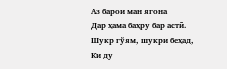Аз барои ман ягона
Дар ҳама баҳру бар астӣ.
Шукр гўям, шукри беҳад,
Ки ду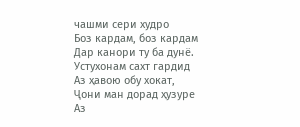чашми сери худро
Боз кардам, боз кардам
Дар канори ту ба дунё.
Устухонам сахт гардид
Аз ҳавою обу хокат,
Ҷони ман дорад ҳузуре
Аз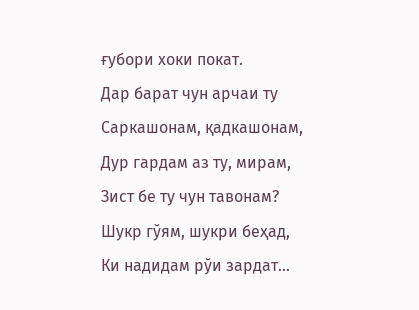ғубори хоки покат.
Дар барат чун арчаи ту
Саркашонам, қадкашонам,
Дур гардам аз ту, мирам,
Зист бе ту чун тавонам?
Шукр гўям, шукри беҳад,
Ки надидам рўи зардат…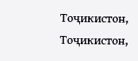Тоҷикистон, Тоҷикистон,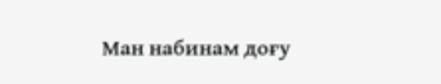Ман набинам доғу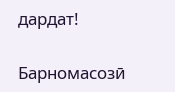дардат!

Барномасозӣ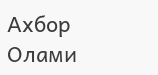Ахбор
Олами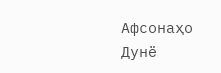Афсонаҳо
Дунё